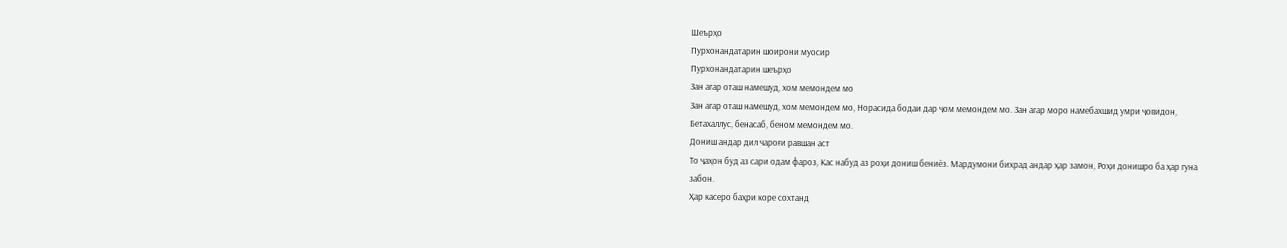Шеърҳо
Пурхонандатарин шоирони муосир
Пурхонандатарин шеърҳо
Зан агар оташ намешуд, хом мемондем мо
Зан агар оташ намешуд, хом мемондем мо, Норасида бодаи дар ҷом мемондем мо. Зан агар моро намебахшид умри ҷовидон, Бетахаллус, бенасаб, беном мемондем мо.
Дониш андар дил чароғи равшан аст
То ҷаҳон буд аз сари одам фароз, Кас набуд аз роҳи дониш бениёз. Мардумони бихрад андар ҳар замон, Роҳи донишро ба ҳар гуна забон.
Ҳар касеро баҳри коре сохтанд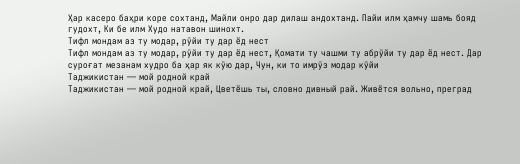Ҳар касеро баҳри коре сохтанд, Майли онро дар дилаш андохтанд. Пайи илм ҳамчу шамь бояд гудохт, Ки бе илм Худо натавон шинохт.
Тифл мондам аз ту модар, рӯйи ту дар ёд нест
Тифл мондам аз ту модар, рӯйи ту дар ёд нест, Қомати ту чашми ту абрӯйи ту дар ёд нест. Дар суроғат мезанам худро ба ҳар як кӯю дар, Чун, ки то имрӯз модар кӯйи
Таджикистан — мой родной край
Таджикистан — мой родной край, Цветёшь ты, словно дивный рай. Живётся вольно, преград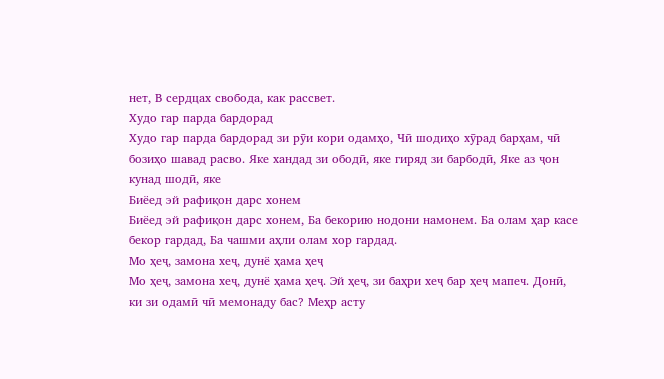нет, В сердцах свобода, как рассвет.
Худо гар парда бардорад
Худо гар парда бардорад зи рӯи кори одамҳо, Чӣ шодиҳо хӯрад барҳам, чӣ бозиҳо шавад расво. Яке хандад зи ободӣ, яке гиряд зи барбодӣ, Яке аз ҷон кунад шодӣ, яке
Биёед эй рафиқон дарс хонем
Биёед эй рафиқон дарс хонем, Ба бекорию нодони намонем. Ба олам ҳар касе бекор гардад, Ба чашми аҳли олам хор гардад.
Мо ҳеҷ, замона хеҷ, дунё ҳама ҳеҷ
Мо ҳеҷ, замона хеҷ, дунё ҳама ҳеҷ. Эй ҳеҷ, зи баҳри хеҷ бар ҳеҷ мапеч. Донӣ, ки зи одамӣ чӣ мемонаду бас? Меҳр асту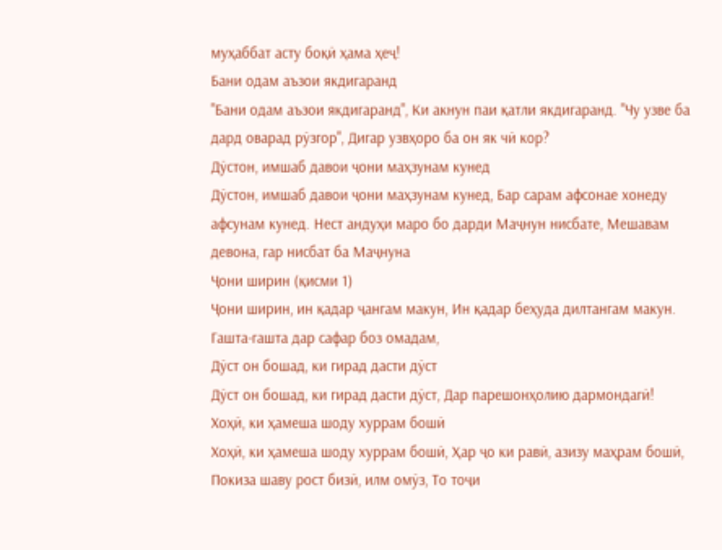муҳаббат асту боқӣ ҳама ҳеҷ!
Бани одам аъзои якдигаранд
"Бани одам аъзои якдигаранд", Ки акнун паи қатли якдигаранд. "Чу узве ба дард оварад рӯзгор", Дигар узвҳоро ба он як чӣ кор?
Дӯстон, имшаб давои ҷони маҳзунам кунед
Дӯстон, имшаб давои ҷони маҳзунам кунед, Бар сарам афсонае хонеду афсунам кунед. Нест андуҳи маро бо дарди Маҷнун нисбате, Мешавам девона, гар нисбат ба Маҷнуна
Ҷони ширин (қисми 1)
Ҷони ширин, ин қадар ҷангам макун, Ин қадар беҳуда дилтангам макун. Гашта-гашта дар сафар боз омадам,
Дӯст он бошад, ки гирад дасти дӯст
Дӯст он бошад, ки гирад дасти дӯст, Дар парешонҳолию дармондагӣ!
Хоҳӣ, ки ҳамеша шоду хуррам бошӣ
Хоҳӣ, ки ҳамеша шоду хуррам бошӣ, Ҳар ҷо ки равӣ, азизу маҳрам бошӣ, Покиза шаву рост бизӣ, илм омӯз, То тоҷи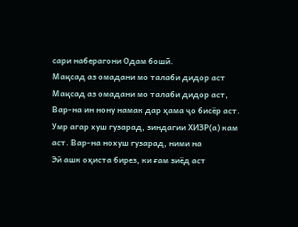сари наберагони Одам бошӣ.
Мақсад аз омадани мо талаби дидор аст
Мақсад аз омадани мо талаби дидор аст, Вар-на ин нону намак дар ҳама ҷо бисёр аст. Умр агар хуш гузарад, зиндагии ХИЗР(а) кам аст. Вар-на нохуш гузарад, ними на
Эй ашк оҳиста бирез, ки ғам зиёд аст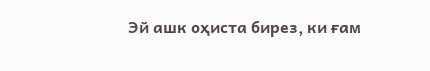Эй ашк оҳиста бирез, ки ғам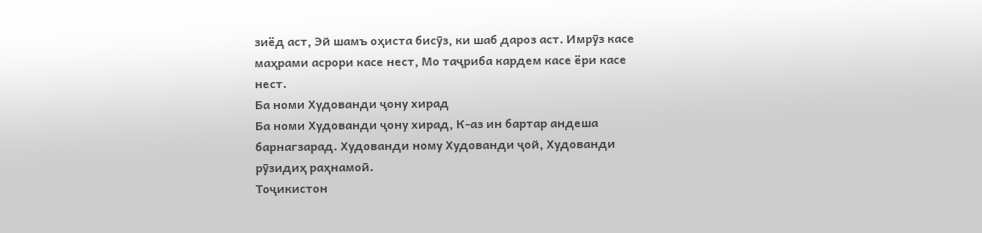зиёд аст, Эй шамъ оҳиста бисӯз, ки шаб дароз аст. Имрӯз касе маҳрами асрори касе нест, Мо таҷриба кардем касе ёри касе нест.
Ба номи Худованди ҷону хирад
Ба номи Худованди ҷону хирад, К-аз ин бартар андеша барнагзарад. Худованди ному Худованди ҷой, Худованди рӯзидиҳ раҳнамоӣ.
Тоҷикистон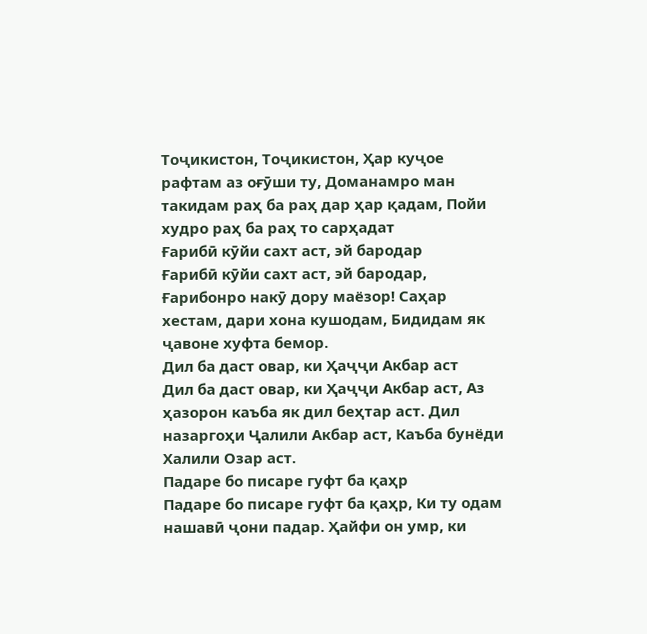Тоҷикистон, Тоҷикистон, Ҳар куҷое рафтам аз оғӯши ту, Доманамро ман такидам раҳ ба раҳ дар ҳар қадам, Пойи худро раҳ ба раҳ то сарҳадат
Ғарибӣ кӯйи сахт аст, эй бародар
Ғарибӣ кӯйи сахт аст, эй бародар, Ғарибонро накӯ дору маёзор! Саҳар хестам, дари хона кушодам, Бидидам як ҷавоне хуфта бемор.
Дил ба даст овар, ки Ҳаҷҷи Акбар аст
Дил ба даст овар, ки Ҳаҷҷи Акбар аст, Аз ҳазорон каъба як дил беҳтар аст. Дил назаргоҳи Ҷалили Акбар аст, Каъба бунёди Халили Озар аст.
Падаре бо писаре гуфт ба қаҳр
Падаре бо писаре гуфт ба қаҳр, Ки ту одам нашавӣ ҷони падар. Ҳайфи он умр, ки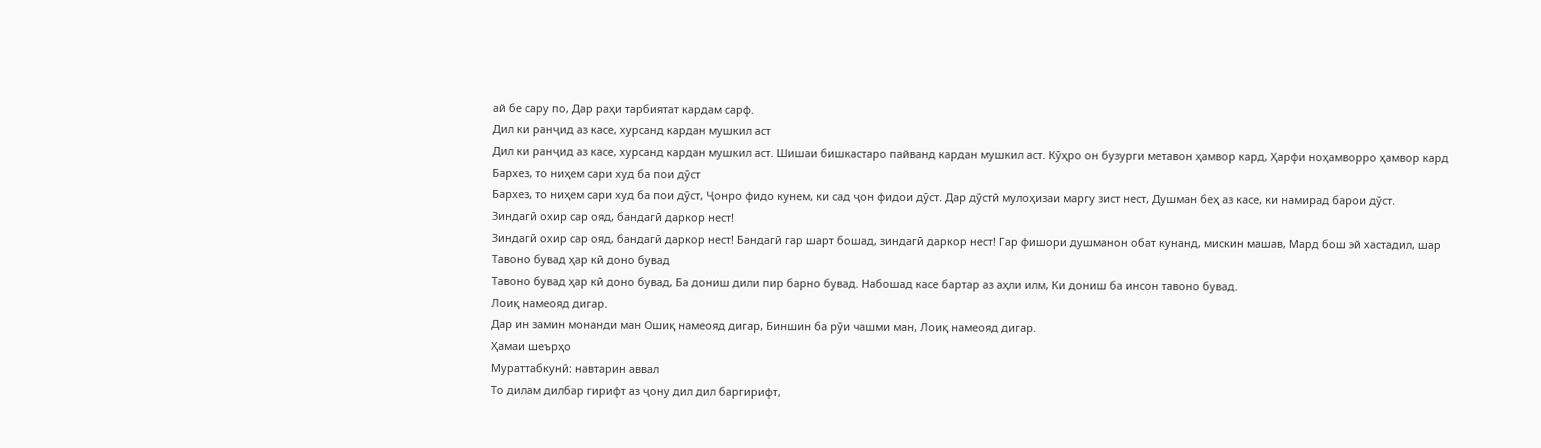ай бе сару по, Дар раҳи тарбиятат кардам сарф.
Дил ки ранҷид аз касе, хурсанд кардан мушкил аст
Дил ки ранҷид аз касе, хурсанд кардан мушкил аст. Шишаи бишкастаро пайванд кардан мушкил аст. Кӯҳро он бузурги метавон ҳамвор кард, Ҳарфи ноҳамворро ҳамвор кард
Бархез, то ниҳем сари худ ба пои дӯст
Бархез, то ниҳем сари худ ба пои дӯст, Ҷонро фидо кунем, ки сад ҷон фидои дӯст. Дар дӯстӣ мулоҳизаи маргу зист нест, Душман беҳ аз касе, ки намирад барои дӯст.
Зиндагӣ охир сар ояд, бандагӣ даркор нест!
Зиндагӣ охир сар ояд, бандагӣ даркор нест! Бандагӣ гар шарт бошад, зиндагӣ даркор нест! Гар фишори душманон обат кунанд, мискин машав, Мард бош эй хастадил, шар
Тавоно бувад ҳар кӣ доно бувад
Тавоно бувад ҳар кӣ доно бувад, Ба дониш дили пир барно бувад. Набошад касе бартар аз аҳли илм, Ки дониш ба инсон тавоно бувад.
Лоиқ намеояд дигар.
Дар ин замин монанди ман Ошиқ намеояд дигар, Биншин ба рӯи чашми ман, Лоиқ намеояд дигар.
Ҳамаи шеърҳо
Мураттабкунӣ: навтарин аввал
То дилам дилбар гирифт аз ҷону дил дил баргирифт,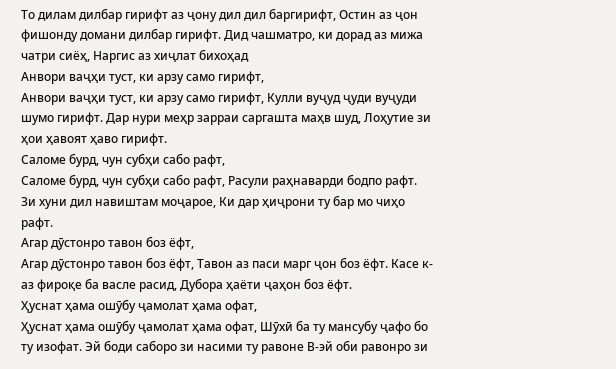То дилам дилбар гирифт аз ҷону дил дил баргирифт, Остин аз ҷон фишонду домани дилбар гирифт. Дид чашматро, ки дорад аз мижа чатри сиёҳ, Наргис аз хиҷлат бихоҳад
Анвори ваҷҳи туст, ки арзу само гирифт,
Анвори ваҷҳи туст, ки арзу само гирифт, Кулли вуҷуд ҷуди вуҷуди шумо гирифт. Дар нури меҳр зарраи саргашта маҳв шуд, Лоҳутие зи ҳои ҳавоят ҳаво гирифт.
Саломе бурд, чун субҳи сабо рафт,
Саломе бурд, чун субҳи сабо рафт, Расули раҳнаварди бодпо рафт. Зи хуни дил навиштам моҷарое, Ки дар ҳиҷрони ту бар мо чиҳо рафт.
Агар дӯстонро тавон боз ёфт,
Агар дӯстонро тавон боз ёфт, Тавон аз паси марг ҷон боз ёфт. Касе к-аз фироқе ба васле расид, Дубора ҳаёти ҷаҳон боз ёфт.
Ҳуснат ҳама ошӯбу ҷамолат ҳама офат,
Ҳуснат ҳама ошӯбу ҷамолат ҳама офат, Шӯхӣ ба ту мансубу ҷафо бо ту изофат. Эй боди саборо зи насими ту равоне В-эй оби равонро зи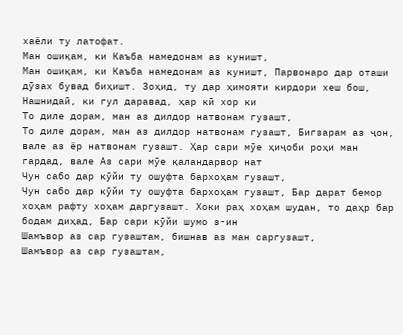хаёли ту латофат.
Ман ошиқам, ки Каъба намедонам аз куништ,
Ман ошиқам, ки Каъба намедонам аз куништ, Парвонаро дар оташи дӯзах бувад биҳишт. Зоҳид, ту дар ҳимояти кирдори хеш бош, Нашнидаӣ, ки гул даравад, ҳар кӣ хор ки
То диле дорам, ман аз дилдор натвонам гузашт,
То диле дорам, ман аз дилдор натвонам гузашт, Бигзарам аз ҷон, вале аз ёр натвонам гузашт. Ҳар сари мӯе ҳиҷоби роҳи ман гардад, вале Аз сари мӯе қаландарвор нат
Чун сабо дар кӯйи ту ошуфта бархоҳам гузашт,
Чун сабо дар кӯйи ту ошуфта бархоҳам гузашт, Бар дарат бемор хоҳам рафту хоҳам даргузашт. Хоки раҳ хоҳам шудан, то даҳр бар бодам диҳад, Бар сари кӯйи шумо з-ин
Шамъвор аз сар гузаштам, бишнав аз ман саргузашт,
Шамъвор аз сар гузаштам,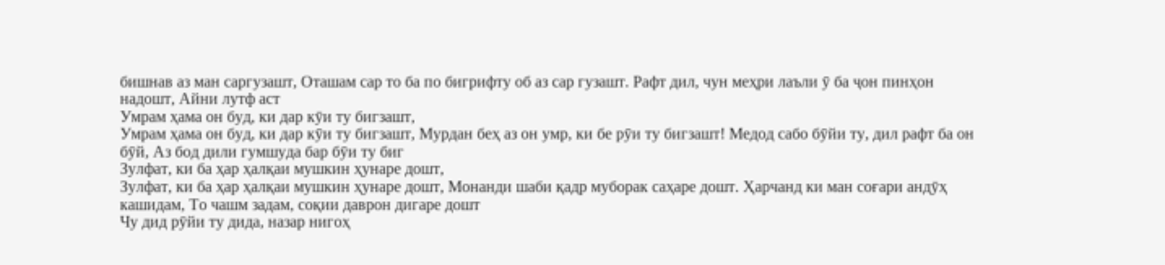бишнав аз ман саргузашт, Оташам сар то ба по бигрифту об аз сар гузашт. Рафт дил, чун меҳри лаъли ӯ ба ҷон пинҳон надошт, Айни лутф аст
Умрам ҳама он буд, ки дар кӯи ту бигзашт,
Умрам ҳама он буд, ки дар кӯи ту бигзашт, Мурдан беҳ аз он умр, ки бе рӯи ту бигзашт! Медод сабо бӯйи ту, дил рафт ба он бӯй, Аз бод дили гумшуда бар бӯи ту биг
Зулфат, ки ба ҳар ҳалқаи мушкин ҳунаре дошт,
Зулфат, ки ба ҳар ҳалқаи мушкин ҳунаре дошт, Монанди шаби қадр муборак саҳаре дошт. Ҳарчанд ки ман соғари андӯҳ кашидам, То чашм задам, соқии даврон дигаре дошт
Чу дид рӯйи ту дида, назар нигоҳ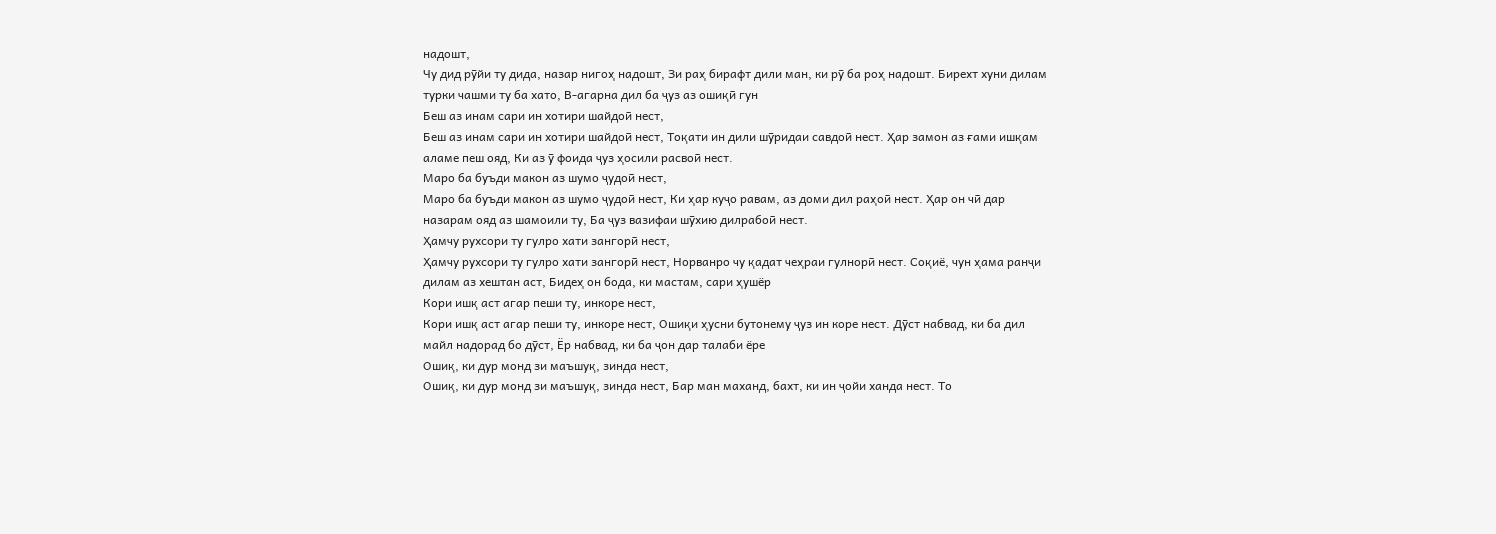надошт,
Чу дид рӯйи ту дида, назар нигоҳ надошт, Зи раҳ бирафт дили ман, ки рӯ ба роҳ надошт. Бирехт хуни дилам турки чашми ту ба хато, В-агарна дил ба ҷуз аз ошиқӣ гун
Беш аз инам сари ин хотири шайдоӣ нест,
Беш аз инам сари ин хотири шайдоӣ нест, Тоқати ин дили шӯридаи савдоӣ нест. Ҳар замон аз ғами ишқам аламе пеш ояд, Ки аз ӯ фоида ҷуз ҳосили расвоӣ нест.
Маро ба буъди макон аз шумо ҷудоӣ нест,
Маро ба буъди макон аз шумо ҷудоӣ нест, Ки ҳар куҷо равам, аз доми дил раҳоӣ нест. Ҳар он чӣ дар назарам ояд аз шамоили ту, Ба ҷуз вазифаи шӯхию дилрабоӣ нест.
Ҳамчу рухсори ту гулро хати зангорӣ нест,
Ҳамчу рухсори ту гулро хати зангорӣ нест, Норванро чу қадат чеҳраи гулнорӣ нест. Соқиё, чун ҳама ранҷи дилам аз хештан аст, Бидеҳ он бода, ки мастам, сари ҳушёр
Кори ишқ аст агар пеши ту, инкоре нест,
Кори ишқ аст агар пеши ту, инкоре нест, Ошиқи ҳусни бутонему ҷуз ин коре нест. Дӯст набвад, ки ба дил майл надорад бо дӯст, Ёр набвад, ки ба ҷон дар талаби ёре
Ошиқ, ки дур монд зи маъшуқ, зинда нест,
Ошиқ, ки дур монд зи маъшуқ, зинда нест, Бар ман маханд, бахт, ки ин ҷойи ханда нест. То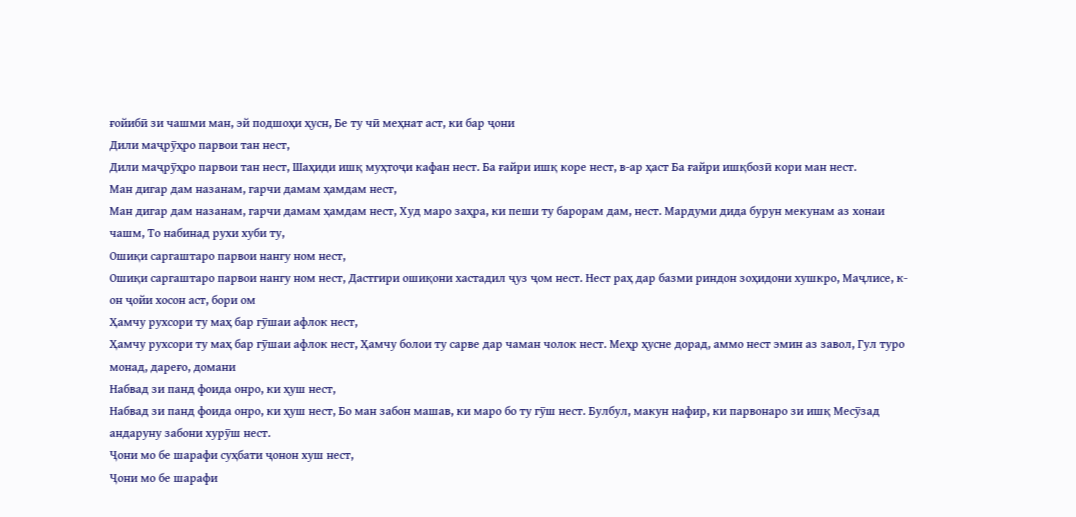ғойибӣ зи чашми ман, эй подшоҳи ҳусн, Бе ту чӣ меҳнат аст, ки бар ҷони
Дили маҷрӯҳро парвои тан нест,
Дили маҷрӯҳро парвои тан нест, Шаҳиди ишқ муҳтоҷи кафан нест. Ба ғайри ишқ коре нест, в-ар ҳаст Ба ғайри ишқбозӣ кори ман нест.
Ман дигар дам назанам, гарчи дамам ҳамдам нест,
Ман дигар дам назанам, гарчи дамам ҳамдам нест, Худ маро заҳра, ки пеши ту барорам дам, нест. Мардуми дида бурун мекунам аз хонаи чашм, То набинад рухи хуби ту,
Ошиқи саргаштаро парвои нангу ном нест,
Ошиқи саргаштаро парвои нангу ном нест, Дастгири ошиқони хастадил ҷуз ҷом нест. Нест раҳ дар базми риндон зоҳидони хушкро, Маҷлисе, к-он ҷойи хосон аст, бори ом
Ҳамчу рухсори ту маҳ бар гӯшаи афлок нест,
Ҳамчу рухсори ту маҳ бар гӯшаи афлок нест, Ҳамчу болои ту сарве дар чаман чолок нест. Меҳр ҳусне дорад, аммо нест эмин аз завол, Гул туро монад, дареғо, домани
Набвад зи панд фоида онро, ки ҳуш нест,
Набвад зи панд фоида онро, ки ҳуш нест, Бо ман забон машав, ки маро бо ту гӯш нест. Булбул, макун нафир, ки парвонаро зи ишқ Месӯзад андаруну забони хурӯш нест.
Ҷони мо бе шарафи суҳбати ҷонон хуш нест,
Ҷони мо бе шарафи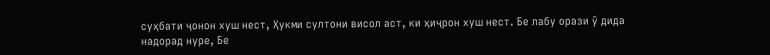суҳбати ҷонон хуш нест, Ҳукми султони висол аст, ки ҳиҷрон хуш нест. Бе лабу орази ӯ дида надорад нуре, Бе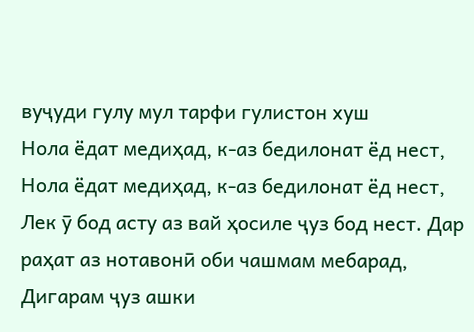вуҷуди гулу мул тарфи гулистон хуш
Нола ёдат медиҳад, к-аз бедилонат ёд нест,
Нола ёдат медиҳад, к-аз бедилонат ёд нест, Лек ӯ бод асту аз вай ҳосиле ҷуз бод нест. Дар раҳат аз нотавонӣ оби чашмам мебарад, Дигарам ҷуз ашки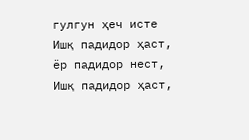гулгун ҳеч исте
Ишқ падидор ҳаст, ёр падидор нест,
Ишқ падидор ҳаст,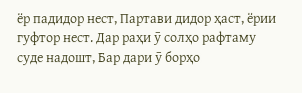ёр падидор нест, Партави дидор ҳаст, ёрии гуфтор нест. Дар раҳи ӯ солҳо рафтаму суде надошт, Бар дари ӯ борҳо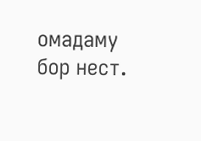омадаму бор нест.